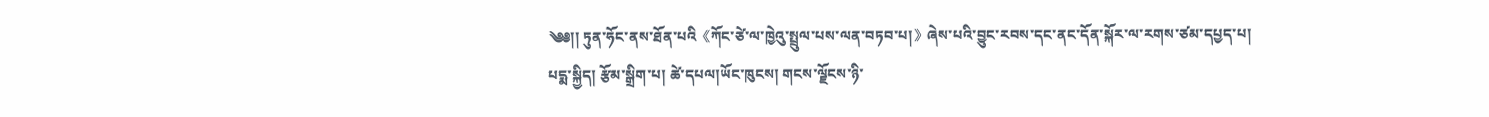༄༅།། ཏུན་ཧོང་ནས་ཐོན་པའི《ཀོང་ཙེ་ལ་ཁྱེའུ་སྤྲུལ་པས་ལན་བཏབ་པ།》ཞེས་པའི་བྱུང་རབས་དང་ནང་དོན་སྐོར་ལ་རགས་ཙམ་དཔྱད་པ།
པདྨ་སྐྱིད། རྩོམ་སྒྲིག་པ། ཚེ་དཔལ།ཡོང་ཁུངས། གངས་ལྗོངས་ཉི་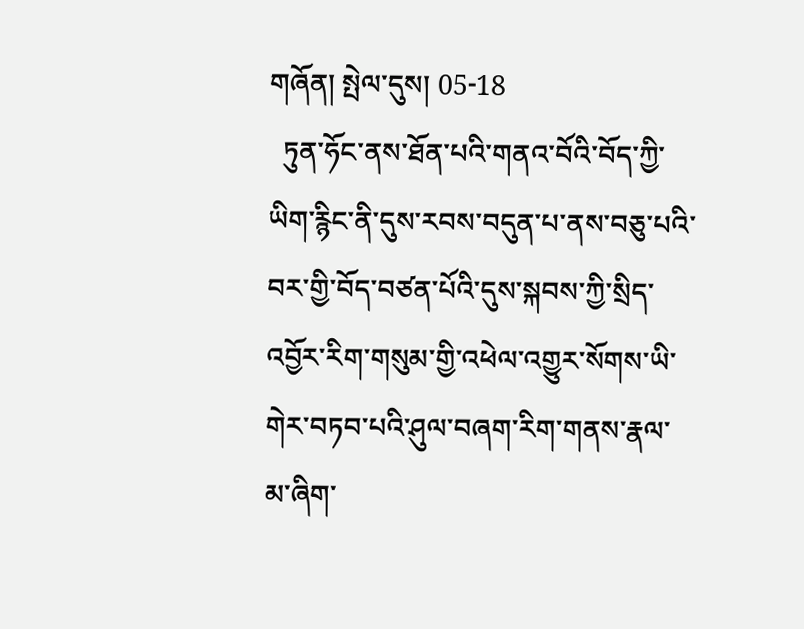གཞོན། སྤེལ་དུས། 05-18
  ཏུན་ཧོང་ནས་ཐོན་པའི་གནའ་བོའི་བོད་ཀྱི་ཡིག་རྙིང་ནི་དུས་རབས་བདུན་པ་ནས་བཅུ་པའི་བར་གྱི་བོད་བཙན་པོའི་དུས་སྐབས་ཀྱི་སྲིད་འབྱོར་རིག་གསུམ་གྱི་འཕེལ་འགྱུར་སོགས་ཡི་གེར་བཏབ་པའི་ཤུལ་བཞག་རིག་གནས་རྣལ་མ་ཞིག་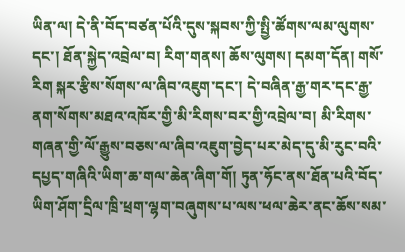ཡིན་ལ། དེ་ནི་བོད་བཙན་པོའི་དུས་སྐབས་ཀྱི་སྤྱི་ཚོགས་ལམ་ལུགས་དང་། ཐོན་སྐྱེད་འབྲེལ་བ། རིག་གནས། ཆོས་ལུགས། དམག་དོན། གསོ་རིག སྐར་རྩིས་སོགས་ལ་ཞིབ་འཇུག་དང་། དེ་བཞིན་རྒྱ་གར་དང་རྒྱ་ནག་སོགས་མཐའ་འཁོར་གྱི་མི་རིགས་བར་གྱི་འབྲེལ་བ། མི་རིགས་གཞན་གྱི་ལོ་རྒྱུས་བཅས་ལ་ཞིབ་འཇུག་བྱེད་པར་མེད་དུ་མི་རུང་བའི་དཔྱད་གཞིའི་ཡིག་ཆ་གལ་ཆེན་ཞིག་གོ། ཏུན་ཧོང་ནས་ཐོན་པའི་བོད་ཡིག་ཤོག་དྲིལ་ཁྲི་ཕྲག་ལྷག་བཞུགས་པ་ལས་ཕལ་ཆེར་ནང་ཆོས་སམ་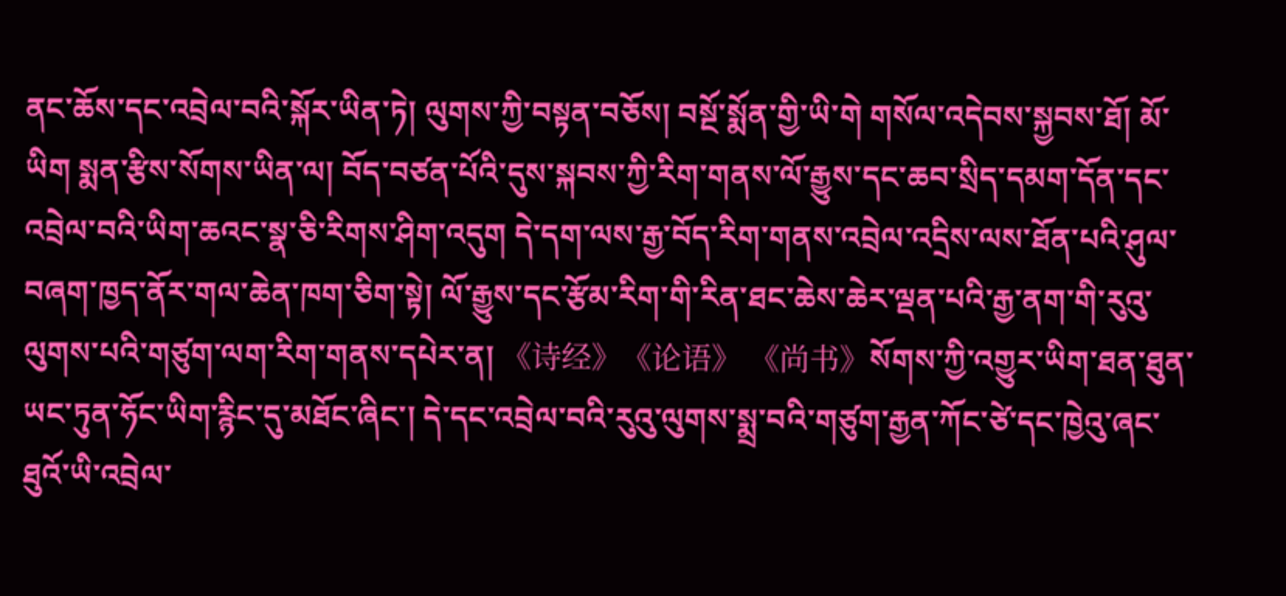ནང་ཆོས་དང་འབྲེལ་བའི་སྐོར་ཡིན་ཏེ། ལུགས་ཀྱི་བསྟན་བཅོས། བསྔོ་སྨོན་གྱི་ཡི་གེ གསོལ་འདེབས་སྐྱབས་ཐོ། མོ་ཡིག སྨན་རྩིས་སོགས་ཡིན་ལ། བོད་བཙན་པོའི་དུས་སྐབས་ཀྱི་རིག་གནས་ལོ་རྒྱུས་དང་ཆབ་སྲིད་དམག་དོན་དང་འབྲེལ་བའི་ཡིག་ཆའང་སྣ་ཅི་རིགས་ཤིག་འདུག དེ་དག་ལས་རྒྱ་བོད་རིག་གནས་འབྲེལ་འདྲིས་ལས་ཐོན་པའི་ཤུལ་བཞག་ཁྱད་ནོར་གལ་ཆེན་ཁག་ཅིག་སྟེ། ལོ་རྒྱུས་དང་རྩོམ་རིག་གི་རིན་ཐང་ཆེས་ཆེར་ལྡན་པའི་རྒྱ་ནག་གི་རུའུ་ལུགས་པའི་གཙུག་ལག་རིག་གནས་དཔེར་ན། 《诗经》《论语》 《尚书》སོགས་ཀྱི་འགྱུར་ཡིག་ཐན་ཐུན་ཡང་ཏུན་ཧོང་ཡིག་རྙིང་དུ་མཐོང་ཞིང་། དེ་དང་འབྲེལ་བའི་རུའུ་ལུགས་སྨྲ་བའི་གཙུག་རྒྱན་ཀོང་ཙེ་དང་ཁྱེའུ་ཞང་ཐུའོ་ཡི་འབྲེལ་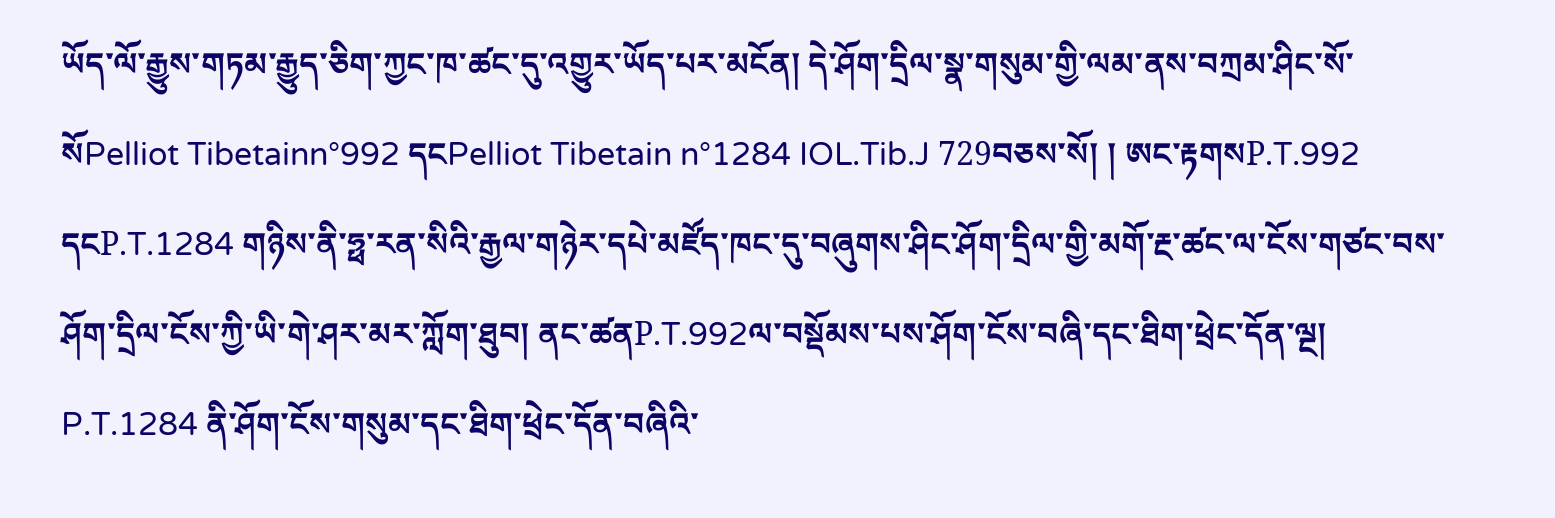ཡོད་ལོ་རྒྱུས་གཏམ་རྒྱུད་ཅིག་ཀྱང་ཁ་ཚང་དུ་འགྱུར་ཡོད་པར་མངོན། དེ་ཤོག་དྲིལ་སྣ་གསུམ་གྱི་ལམ་ནས་བཀྲམ་ཤིང་སོ་སོPelliot Tibetainn°992 དངPelliot Tibetain n°1284 IOL.Tib.J 729བཅས་སོ། ། ཨང་རྟགསP.T.992 དངP.T.1284 གཉིས་ནི་ཧྥ་རན་སིའི་རྒྱལ་གཉེར་དཔེ་མཛོད་ཁང་དུ་བཞུགས་ཤིང་ཤོག་དྲིལ་གྱི་མགོ་རྔ་ཚང་ལ་ངོས་གཙང་བས་ཤོག་དྲིལ་ངོས་ཀྱི་ཡི་གེ་ཤར་མར་ཀློག་ཐུབ། ནང་ཚནP.T.992ལ་བསྡོམས་པས་ཤོག་ངོས་བཞི་དང་ཐིག་ཕྲེང་དོན་ལྔ། P.T.1284 ནི་ཤོག་ངོས་གསུམ་དང་ཐིག་ཕྲེང་དོན་བཞིའི་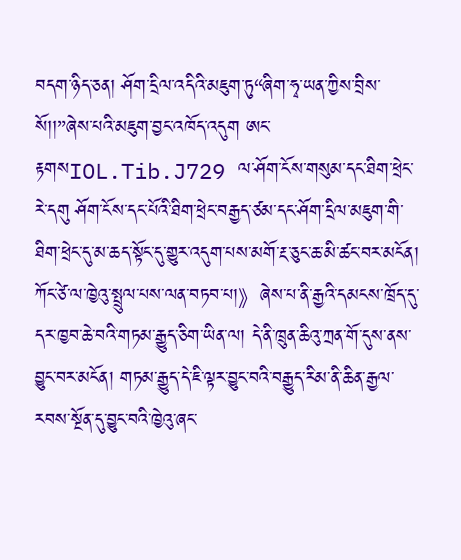བདག་ཉིད་ཅན། ཤོག་དྲིལ་འདིའི་མཇུག་ཏུ“ཞིག་ཧྭ་ཡན་ཀྱིས་བྲིས་སོ།།”ཞེས་པའི་མཇུག་བྱང་འཁོད་འདུག ཨང་རྟགསIOL.Tib.J729 ལ་ཤོག་ངོས་གསུམ་དང་ཐིག་ཕྲེང་རེ་དགུ ཤོག་ངོས་དང་པོའི་ཐིག་ཕྲེང་བརྒྱད་ཙམ་དང་ཤོག་དྲིལ་མཇུག་གི་ཐིག་ཕྲེང་དུ་མ་ཆད་སྟོང་དུ་གྱུར་འདུག་པས་མགོ་རྔ་ཅུང་ཆ་མི་ཚང་བར་མངོན། ཀོང་ཙེ་ལ་ཁྱེའུ་སྤྲུལ་པས་ལན་བཏབ་པ།》ཞེས་པ་ནི་རྒྱའི་དམངས་ཁྲོད་དུ་དར་ཁྱབ་ཆེ་བའི་གཏམ་རྒྱུད་ཅིག་ཡིན་ལ། དེ་ནི་ཁྲུན་ཆིའུ་ཀྲན་གོ་དུས་ནས་བྱུང་བར་མངོན། གཏམ་རྒྱུད་དེ་ཇི་ལྟར་བྱུང་བའི་བརྒྱུད་རིམ་ནི་ཆིན་རྒྱལ་རབས་སྔོན་དུ་བྱུང་བའི་ཁྱེའུ་ཞང་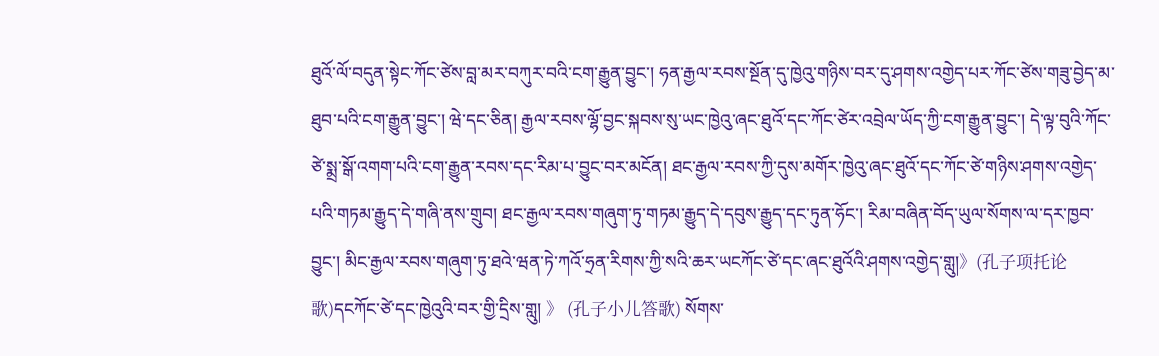ཐུའོ་ལོ་བདུན་སྟེང་ཀོང་ཙེས་བླ་མར་བཀུར་བའི་ངག་རྒྱུན་བྱུང་། ཧན་རྒྱལ་རབས་སྔོན་དུ་ཁྱེའུ་གཉིས་བར་དུ་ཤགས་འགྱེད་པར་ཀོང་ཙེས་གཟུ་བྱེད་མ་ཐུབ་པའི་ངག་རྒྱུན་བྱུང་། ཝེ་དང་ཅིན། རྒྱལ་རབས་ལྷོ་བྱང་སྐབས་སུ་ཡང་ཁྱེའུ་ཞང་ཐུའོ་དང་ཀོང་ཙེར་འབྲེལ་ཡོད་ཀྱི་ངག་རྒྱུན་བྱུང་། དེ་ལྟ་བུའི་ཀོང་ཙེ་སྨྲ་སྒོ་འགག་པའི་ངག་རྒྱུན་རབས་དང་རིམ་པ་བྱུང་བར་མངོན། ཐང་རྒྱལ་རབས་ཀྱི་དུས་མགོར་ཁྱེའུ་ཞང་ཐུའོ་དང་ཀོང་ཙེ་གཉིས་ཤགས་འགྱེད་པའི་གཏམ་རྒྱུད་དེ་གཞི་ནས་གྲུབ། ཐང་རྒྱལ་རབས་གཞུག་ཏུ་གཏམ་རྒྱུད་དེ་དབུས་རྒྱུད་དང་ཏུན་ཧོང་། རིམ་བཞིན་བོད་ཡུལ་སོགས་ལ་དར་ཁྱབ་བྱུང་། མིང་རྒྱལ་རབས་གཞུག་ཏུ་ཐའེ་ཝན་ཏེ་ཀའོ་ཧྲན་རིགས་ཀྱི་སའི་ཆར་ཡངཀོང་ཙེ་དང་ཞང་ཐུའོའི་ཤགས་འགྱེད་གླུ།》(孔子项托论歌)དངཀོང་ཙེ་དང་ཁྱེའུའི་བར་གྱི་དྲིས་གླུ། 》 (孔子小儿答歌) སོགས་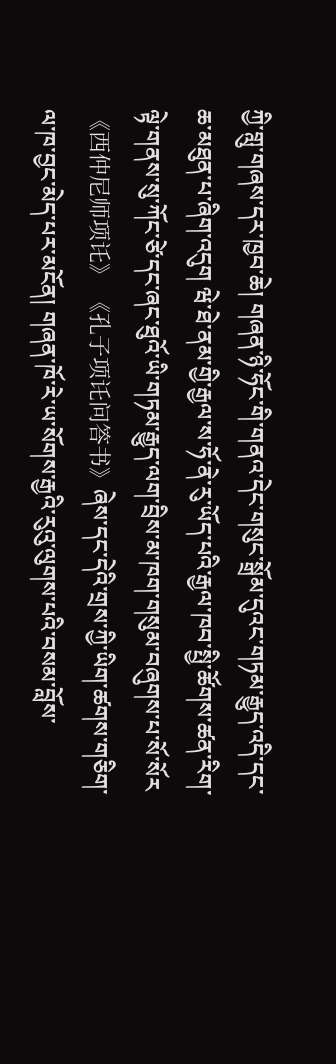ཀྱི་གླུ་གཞས་དར་ཁྱབ་ཆེ། གཞན་ཉི་ཧོང་གི་གནའ་དེང་གསུང་སྒྲོམ་དུའང་གཏམ་རྒྱུད་འདི་དང་ཆ་མཐུན་པ་ཞིག་འདུག ཝེ་ཐེ་ནམ་གྱི་རྒྱལ་ས་ཧོ་ནེ་རུ་ཡོད་པའི་རྒྱལ་ཁབ་སྤྱི་ཚོགས་ཚན་རིག་ལྟེ་གནས་སུ་ཀོང་ཙེ་དང་ཞང་ཐུའོ་ཡི་གཏམ་རྒྱུད་ལག་བྲིས་མ་ཁག་གསུམ་བཞུགས་པ་སོ་སོར《西仲尼师项讬》 《孔子项讬问答书》ཞེས་དང་དེའི་གྲས་ཀྱི་ཡིག་ཚགས་གཅིག་ལ་ཁ་བྱང་མེད་པར་མངོན། གཞན་ཁོ་རེ་ཡ་སོགས་རྒྱའི་རུའུ་ལུགས་པའི་བསམ་བློས་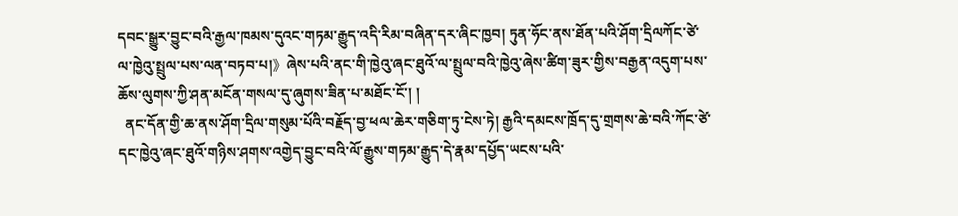དབང་སྒྱུར་བྱུང་བའི་རྒྱལ་ཁམས་དུའང་གཏམ་རྒྱུད་འདི་རིམ་བཞིན་དར་ཞིང་ཁྱབ། ཏུན་ཧོང་ནས་ཐོན་པའི་ཤོག་དྲིལཀོང་ཙེ་ལ་ཁྱེའུ་སྤྲུལ་པས་ལན་བཏབ་པ།》ཞེས་པའི་ནང་གི་ཁྱེའུ་ཞང་ཐུའོ་ལ་སྤྲུལ་བའི་ཁྱེའུ་ཞེས་ཚིག་ཟུར་གྱིས་བརྒྱན་འདུག་པས་ཆོས་ལུགས་ཀྱི་ཤན་མངོན་གསལ་དུ་ཞུགས་ཟིན་པ་མཐོང་ངོ་། །
  ནང་དོན་གྱི་ཆ་ནས་ཤོག་དྲིལ་གསུམ་པོའི་བརྗོད་བྱ་ཕལ་ཆེར་གཅིག་ཏུ་ངེས་ཏེ། རྒྱའི་དམངས་ཁྲོད་དུ་གྲགས་ཆེ་བའི་ཀོང་ཙེ་དང་ཁྱེའུ་ཞང་ཐུའོ་གཉིས་ཤགས་འགྱེད་བྱུང་བའི་ལོ་རྒྱུས་གཏམ་རྒྱུད་དེ་རྣམ་དཔྱོད་ཡངས་པའི་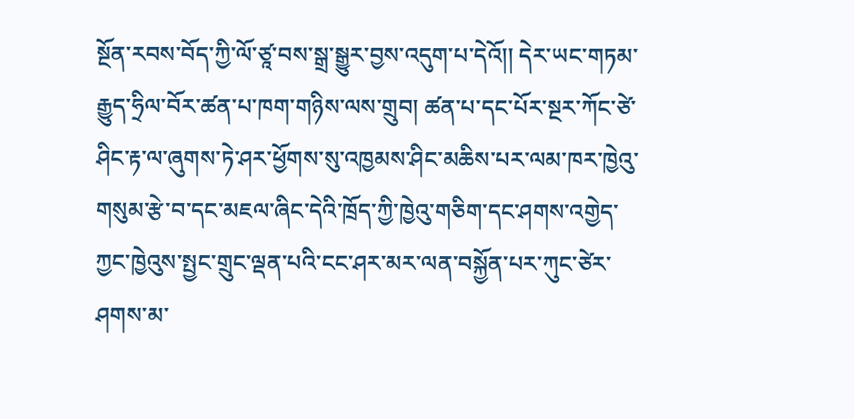སྔོན་རབས་བོད་ཀྱི་ལོ་ཙཱ་བས་སྒྲ་སྒྱུར་བྱས་འདུག་པ་དེའོ།། དེར་ཡང་གཏམ་རྒྱུད་ཧྲིལ་བོར་ཚན་པ་ཁག་གཉིས་ལས་གྲུབ། ཚན་པ་དང་པོར་སྔར་ཀོང་ཙེ་ཤིང་རྟ་ལ་ཞུགས་ཏེ་ཤར་ཕྱོགས་སུ་འཁྱམས་ཤིང་མཆིས་པར་ལམ་ཁར་ཁྱེའུ་གསུམ་རྩེ་བ་དང་མཇལ་ཞིང་དེའི་ཁྲོད་ཀྱི་ཁྱེའུ་གཅིག་དང་ཤགས་འགྱེད་ཀྱང་ཁྱེའུས་སྤྱང་གྲུང་ལྡན་པའི་ངང་ཤར་མར་ལན་བསྐྱོན་པར་ཀུང་ཙེར་ཤགས་མ་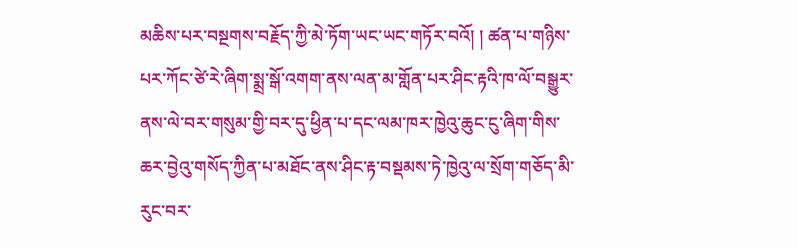མཆིས་པར་བསྔགས་བརྗོད་ཀྱི་མེ་ཏོག་ཡང་ཡང་གཏོར་བའོ། ། ཚན་པ་གཉིས་པར་ཀོང་ཙེ་རེ་ཞིག་སྨྲ་སྒོ་འགག་ནས་ལན་མ་གློན་པར་ཤིང་རྟའི་ཁ་ལོ་བསྒྱུར་ནས་ལེ་བར་གསུམ་གྱི་བར་དུ་ཕྱིན་པ་དང་ལམ་ཁར་ཁྱེའུ་ཆུང་ངུ་ཞིག་གིས་ཆར་བྱེའུ་གསོད་ཀྱིན་པ་མཐོང་ནས་ཤིང་རྟ་བསྡམས་ཏེ་ཁྱེའུ་ལ་སྲོག་གཅོད་མི་རུང་བར་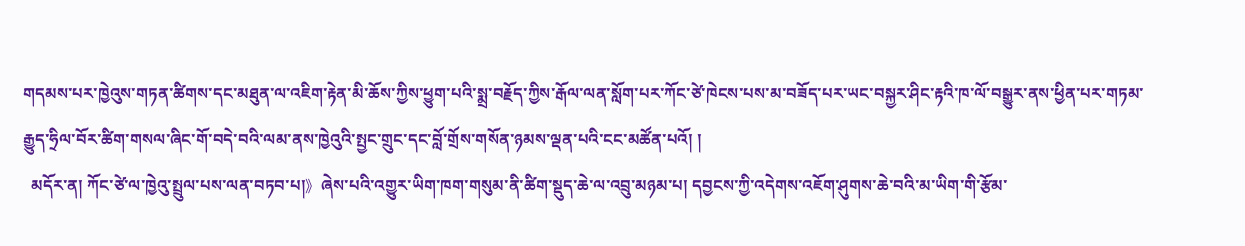གདམས་པར་ཁྱེའུས་གཏན་ཚིགས་དང་མཐུན་ལ་འཇིག་རྟེན་མི་ཆོས་ཀྱིས་ཕྱུག་པའི་སྨྲ་བརྗོད་ཀྱིས་རྒོལ་ལན་སློག་པར་ཀོང་ཙེ་ཁེངས་པས་མ་བཟོད་པར་ཡང་བསྐྱར་ཤིང་རྟའི་ཁ་ལོ་བསྒྱུར་ནས་ཕྱིན་པར་གཏམ་རྒྱུད་ཧྲིལ་བོར་ཚིག་གསལ་ཞིང་གོ་བདེ་བའི་ལམ་ནས་ཁྱེའུའི་སྤྱང་གྲུང་དང་བློ་གྲོས་གསོན་ཉམས་ལྡན་པའི་ངང་མཚོན་པའོ། །
  མདོར་ན། ཀོང་ཙེ་ལ་ཁྱེའུ་སྤྲུལ་པས་ལན་བཏབ་པ།》ཞེས་པའི་འགྱུར་ཡིག་ཁག་གསུམ་ནི་ཚིག་སྡུད་ཆེ་ལ་འབྲུ་མཉམ་པ། དབྱངས་ཀྱི་འདེགས་འཇོག་ཤུགས་ཆེ་བའི་མ་ཡིག་གི་རྩོམ་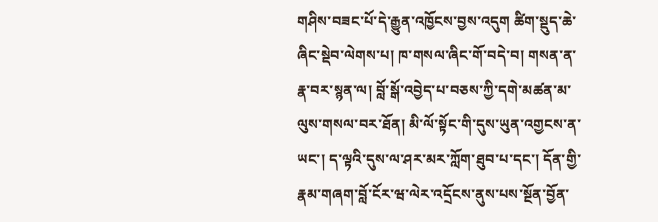གཤིས་བཟང་པོ་དེ་རྒྱུན་འཁྱོངས་བྱས་འདུག ཚིག་སྡུད་ཆེ་ཞིང་སྡེབ་ལེགས་པ། ཁ་གསལ་ཞིང་གོ་བདེ་བ། གསན་ན་རྣ་བར་སྙན་ལ། བློ་སྒོ་འབྱེད་པ་བཅས་ཀྱི་དགེ་མཚན་མ་ལུས་གསལ་བར་ཐོན། མི་ལོ་སྟོང་གི་དུས་ཡུན་འགྱངས་ན་ཡང་། ད་ལྟའི་དུས་ལ་ཤར་མར་ཀློག་ཐུབ་པ་དང་། དོན་གྱི་རྣམ་གཞག་བློ་ངོར་ཝ་ལེར་འདྲོངས་ནུས་པས་སྔོན་བྱོན་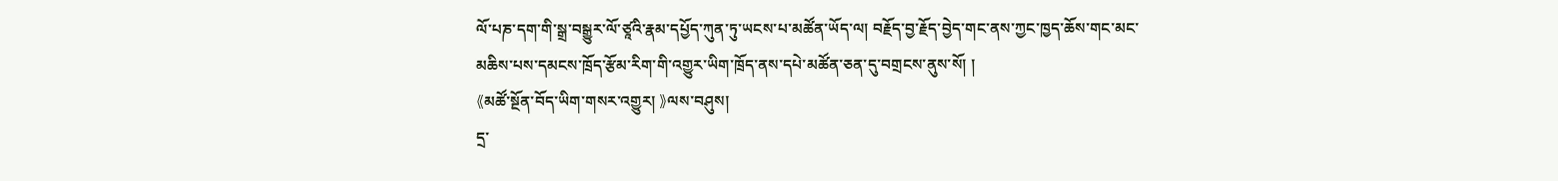ལོ་པཎ་དག་གི་སྒྲ་བསྒྱུར་ལོ་ཙཱའི་རྣམ་དཔྱོད་ཀུན་ཏུ་ཡངས་པ་མཚོན་ཡོད་ལ། བརྗོད་བྱ་རྗོད་བྱེད་གང་ནས་ཀྱང་ཁྱད་ཆོས་གང་མང་མཆིས་པས་དམངས་ཁྲོད་རྩོམ་རིག་གི་འགྱུར་ཡིག་ཁྲོད་ནས་དཔེ་མཚོན་ཅན་དུ་བགྲངས་ནུས་སོ། །
《མཚོ་སྔོན་བོད་ཡིག་གསར་འགྱུར། 》ལས་བཤུས།
དྲ་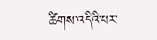ཚིགས་འདིའི་པར་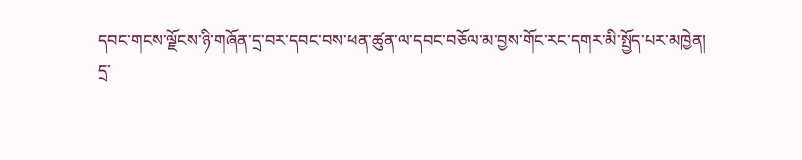དབང་གངས་ལྗོངས་ཉི་གཞོན་དྲ་བར་དབང་བས་ཕན་ཚུན་ལ་དབང་བཅོལ་མ་བྱས་གོང་རང་དགར་མི་སྤྱོད་པར་མཁྱེན།
དྲ་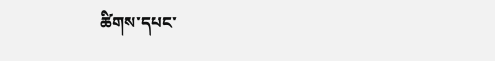ཚིགས་དཔང་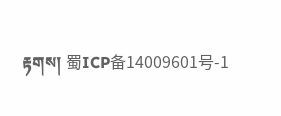རྟགས། 蜀ICP备14009601号-1